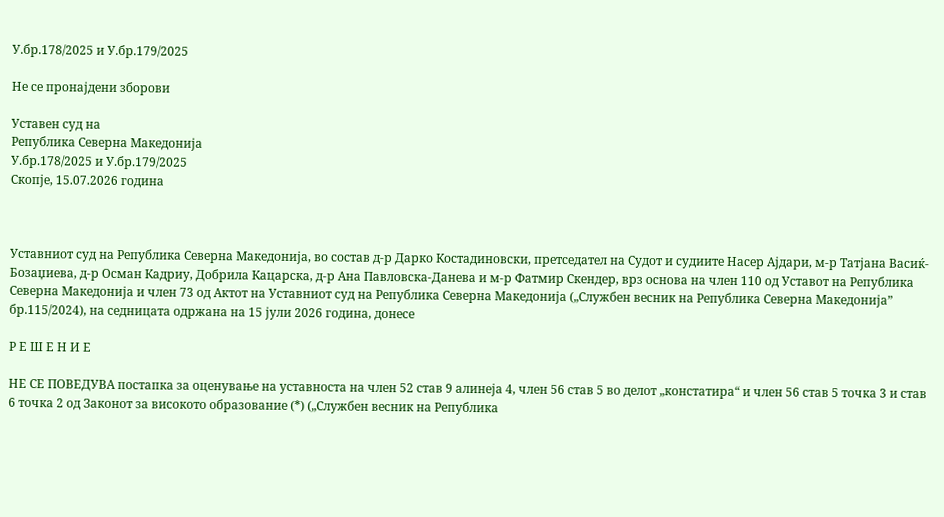У.бр.178/2025 и У.бр.179/2025

Не се пронајдени зборови

Уставен суд на
Република Северна Македонија
У.бр.178/2025 и У.бр.179/2025
Скопје, 15.07.2026 година



Уставниот суд на Република Северна Македонија, во состав д-р Дарко Костадиновски, претседател на Судот и судиите Насер Ајдари, м-р Татјана Васиќ-Бозаџиева, д-р Осман Кадриу, Добрила Кацарска, д-р Ана Павловска-Данева и м-р Фатмир Скендер, врз основа на член 110 од Уставот на Република Северна Македонија и член 73 од Актот на Уставниот суд на Република Северна Македонија („Службен весник на Република Северна Македонија” бр.115/2024), на седницата одржана на 15 јули 2026 година, донесе

Р Е Ш Е Н И Е

НЕ СЕ ПОВЕДУВА постапка за оценување на уставноста на член 52 став 9 алинеја 4, член 56 став 5 во делот „констатира“ и член 56 став 5 точка 3 и став 6 точка 2 од Законот за високото образование (*) („Службен весник на Република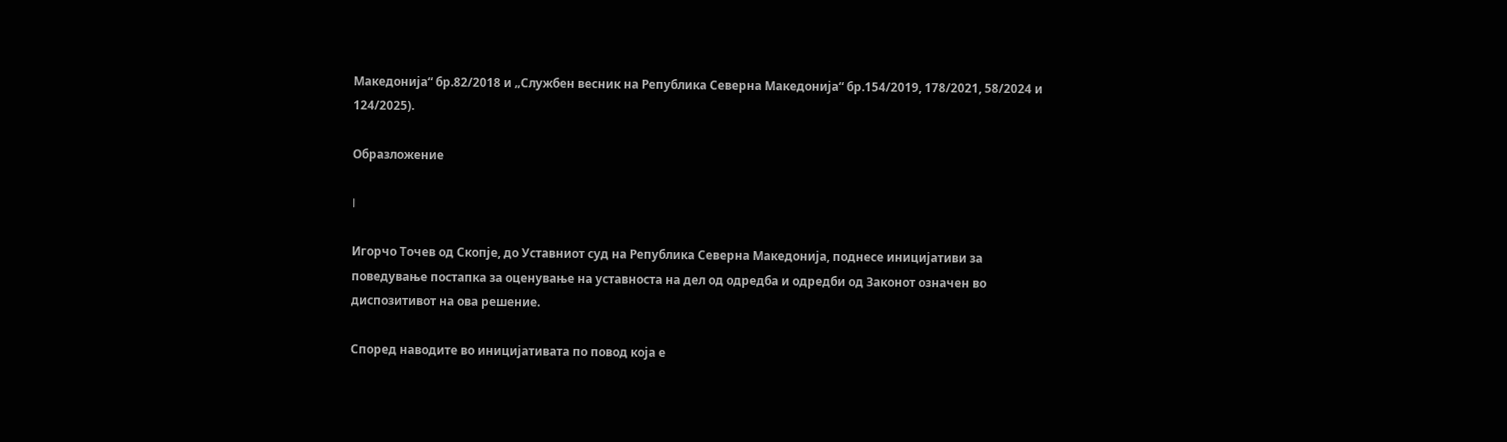Македонија“ бр.82/2018 и „Службен весник на Република Северна Македонија“ бр.154/2019, 178/2021, 58/2024 и 124/2025).

Образложение

I

Игорчо Точев од Скопје, до Уставниот суд на Република Северна Македонија, поднесе иницијативи за поведување постапка за оценување на уставноста на дел од одредба и одредби од Законот означен во диспозитивот на ова решение.

Според наводите во иницијативата по повод која е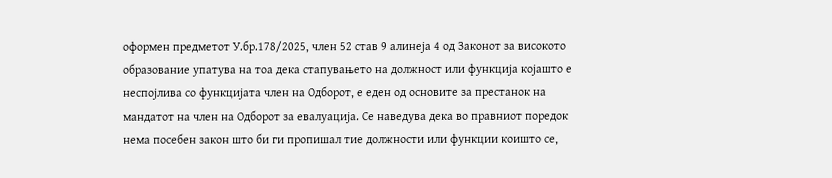оформен предметот У.бр.178/2025, член 52 став 9 алинеја 4 од Законот за високото образование упатува на тоа дека стапувањето на должност или функција којашто е неспојлива со функцијата член на Одборот, е еден од основите за престанок на мандатот на член на Одборот за евалуација. Се наведува дека во правниот поредок нема посебен закон што би ги пропишал тие должности или функции коишто се,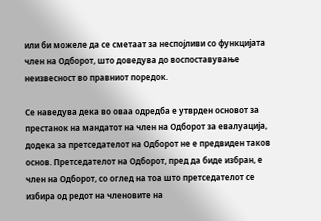или би можеле да се сметаат за неспојливи со функцијата член на Одборот, што доведува до воспоставување неизвесност во правниот поредок.

Се наведува дека во оваа одредба е утврден основот за престанок на мандатот на член на Одборот за евалуација, додека за претседателот на Одборот не е предвиден таков основ. Претседателот на Одборот, пред да биде избран, е член на Одборот, со оглед на тоа што претседателот се избира од редот на членовите на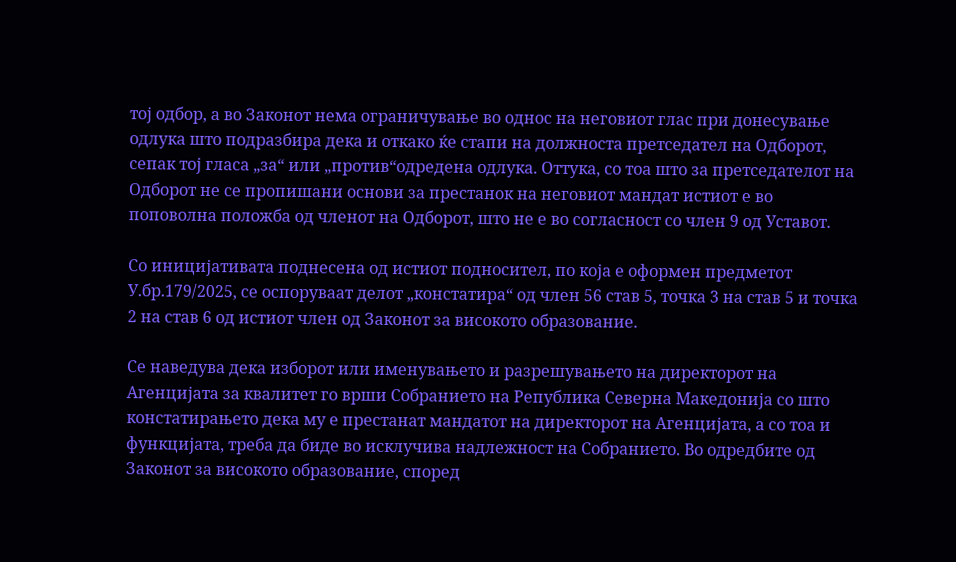тој одбор, а во Законот нема ограничување во однос на неговиот глас при донесување одлука што подразбира дека и откако ќе стапи на должноста претседател на Одборот, сепак тој гласа „за“ или „против“одредена одлука. Оттука, со тоа што за претседателот на Одборот не се пропишани основи за престанок на неговиот мандат истиот е во поповолна положба од членот на Одборот, што не е во согласност со член 9 од Уставот.

Со иницијативата поднесена од истиот подносител, по која е оформен предметот У.бр.179/2025, се оспоруваат делот „констатира“ од член 56 став 5, точка 3 на став 5 и точка 2 на став 6 од истиот член од Законот за високото образование.

Се наведува дека изборот или именувањето и разрешувањето на директорот на Агенцијата за квалитет го врши Собранието на Република Северна Македонија со што констатирањето дека му е престанат мандатот на директорот на Агенцијата, а со тоа и функцијата, треба да биде во исклучива надлежност на Собранието. Во одредбите од Законот за високото образование, според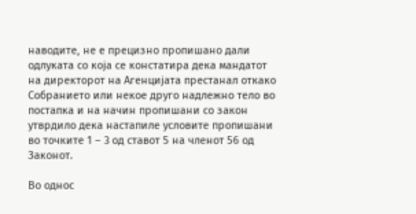наводите, не е прецизно пропишано дали одлуката со која се констатира дека мандатот на директорот на Агенцијата престанал откако Собранието или некое друго надлежно тело во постапка и на начин пропишани со закон утврдило дека настапиле условите пропишани во точките 1 – 3 од ставот 5 на членот 56 од Законот.

Во однос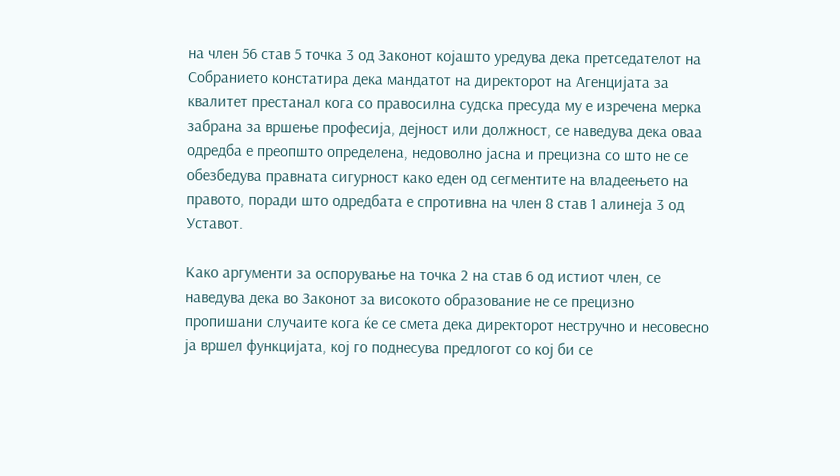на член 56 став 5 точка 3 од Законот којашто уредува дека претседателот на Собранието констатира дека мандатот на директорот на Агенцијата за квалитет престанал кога со правосилна судска пресуда му е изречена мерка забрана за вршење професија, дејност или должност, се наведува дека оваа одредба е преопшто определена, недоволно јасна и прецизна со што не се обезбедува правната сигурност како еден од сегментите на владеењето на правото, поради што одредбата е спротивна на член 8 став 1 алинеја 3 од Уставот.

Како аргументи за оспорување на точка 2 на став 6 од истиот член, се наведува дека во Законот за високото образование не се прецизно пропишани случаите кога ќе се смета дека директорот нестручно и несовесно ја вршел функцијата, кој го поднесува предлогот со кој би се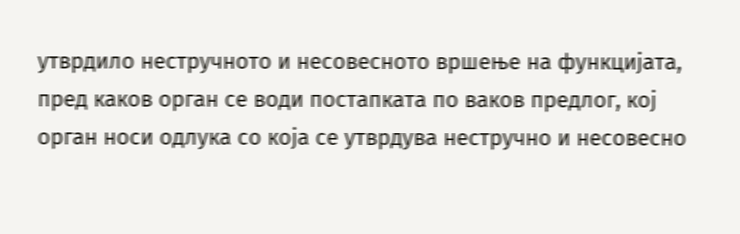утврдило нестручното и несовесното вршење на функцијата, пред каков орган се води постапката по ваков предлог, кој орган носи одлука со која се утврдува нестручно и несовесно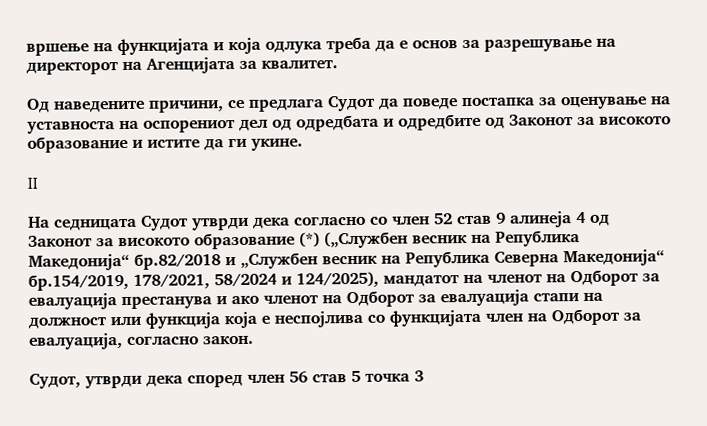вршење на функцијата и која одлука треба да е основ за разрешување на директорот на Агенцијата за квалитет.

Од наведените причини, се предлага Судот да поведе постапка за оценување на уставноста на оспорениот дел од одредбата и одредбите од Законот за високото образование и истите да ги укине.

II

На седницата Судот утврди дека согласно со член 52 став 9 алинеја 4 од Законот за високото образование (*) („Службен весник на Република Македонија“ бр.82/2018 и „Службен весник на Република Северна Македонија“ бр.154/2019, 178/2021, 58/2024 и 124/2025), мандатот на членот на Одборот за евалуација престанува и ако членот на Одборот за евалуација стапи на должност или функција која е неспојлива со функцијата член на Одборот за евалуација, согласно закон.

Судот, утврди дека според член 56 став 5 точка 3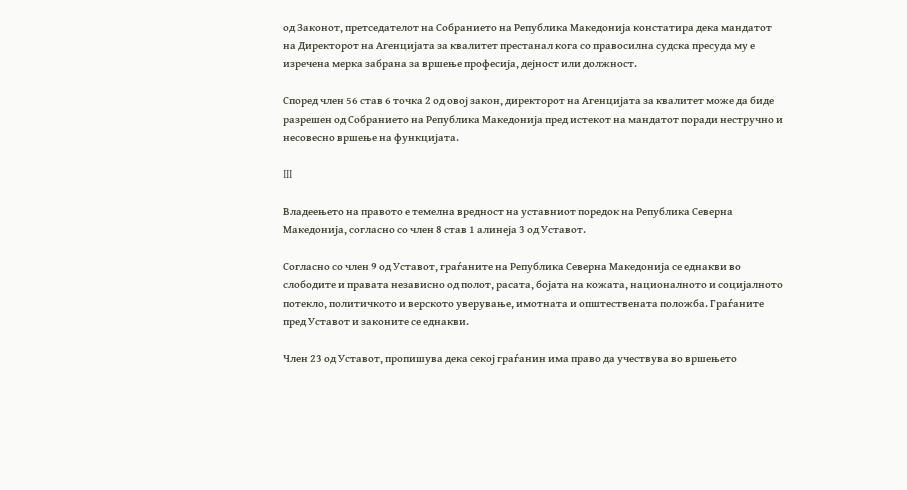од Законот, претседателот на Собранието на Република Македонија констатира дека мандатот на Директорот на Агенцијата за квалитет престанал кога со правосилна судска пресуда му е изречена мерка забрана за вршење професија, дејност или должност.

Според член 56 став 6 точка 2 од овој закон, директорот на Агенцијата за квалитет може да биде разрешен од Собранието на Република Македонија пред истекот на мандатот поради нестручно и несовесно вршење на функцијата.

III

Владеењето на правото е темелна вредност на уставниот поредок на Република Северна Македонија, согласно со член 8 став 1 алинеја 3 од Уставот.

Согласно со член 9 од Уставот, граѓаните на Република Северна Македонија се еднакви во слободите и правата независно од полот, расата, бојата на кожата, националното и социјалното потекло, политичкото и верското уверување, имотната и општествената положба. Граѓаните пред Уставот и законите се еднакви.

Член 23 од Уставот, пропишува дека секој граѓанин има право да учествува во вршењето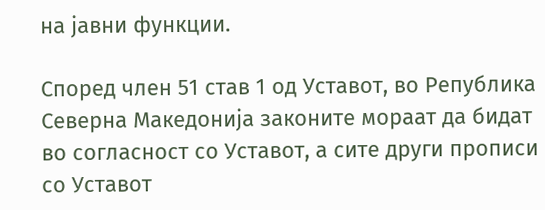на јавни функции.

Според член 51 став 1 од Уставот, во Република Северна Македонија законите мораат да бидат во согласност со Уставот, а сите други прописи со Уставот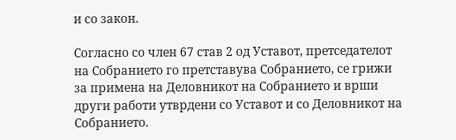и со закон.

Согласно со член 67 став 2 од Уставот, претседателот на Собранието го претставува Собранието, се грижи за примена на Деловникот на Собранието и врши други работи утврдени со Уставот и со Деловникот на Собранието.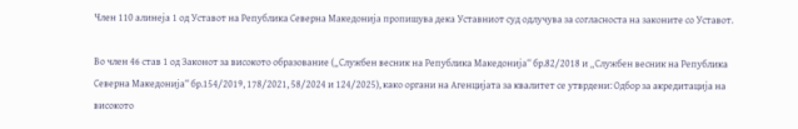Член 110 алинеја 1 од Уставот на Република Северна Македонија пропишува дека Уставниот суд одлучува за согласноста на законите со Уставот.

Во член 46 став 1 од Законот за високото образование („Службен весник на Република Македонија“ бр.82/2018 и „Службен весник на Република Северна Македонија“ бр.154/2019, 178/2021, 58/2024 и 124/2025), како органи на Агенцијата за квалитет се утврдени: Одбор за акредитација на високото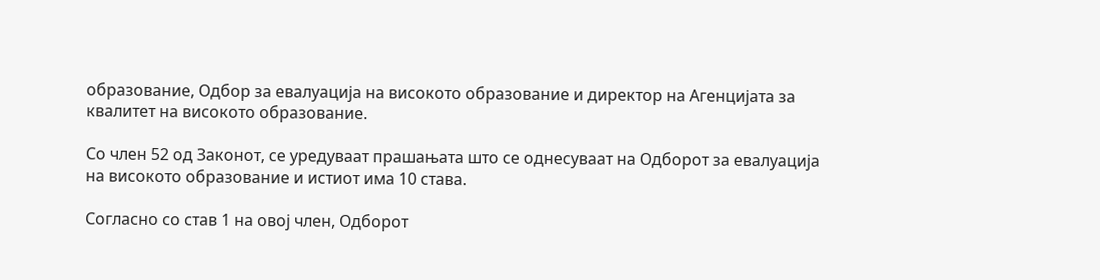образование, Одбор за евалуација на високото образование и директор на Агенцијата за квалитет на високото образование.

Со член 52 од Законот, се уредуваат прашањата што се однесуваат на Одборот за евалуација на високото образование и истиот има 10 става.

Согласно со став 1 на овој член, Одборот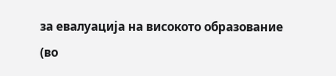за евалуација на високото образование (во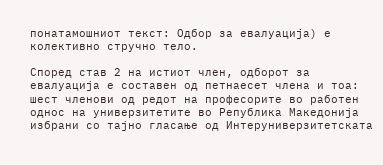понатамошниот текст: Одбор за евалуација) е колективно стручно тело.

Според став 2 на истиот член, одборот за евалуација е составен од петнаесет члена и тоа: шест членови од редот на професорите во работен однос на универзитетите во Република Македонија избрани со тајно гласање од Интеруниверзитетската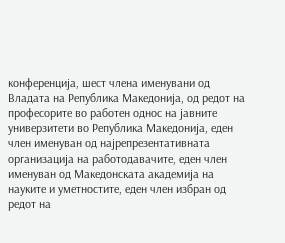конференција, шест члена именувани од Владата на Република Македонија, од редот на професорите во работен однос на јавните универзитети во Република Македонија, еден член именуван од најрепрезентативната организација на работодавачите, еден член именуван од Македонската академија на науките и уметностите, еден член избран од редот на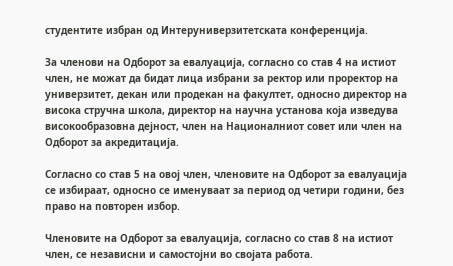студентите избран од Интеруниверзитетската конференција.

За членови на Одборот за евалуација, согласно со став 4 на истиот член, не можат да бидат лица избрани за ректор или проректор на универзитет, декан или продекан на факултет, односно директор на висока стручна школа, директор на научна установа која изведува високообразовна дејност, член на Националниот совет или член на Одборот за акредитација.

Согласно со став 5 на овој член, членовите на Одборот за евалуација се избираат, односно се именуваат за период од четири години, без право на повторен избор.

Членовите на Одборот за евалуација, согласно со став 8 на истиот член, се независни и самостојни во својата работа.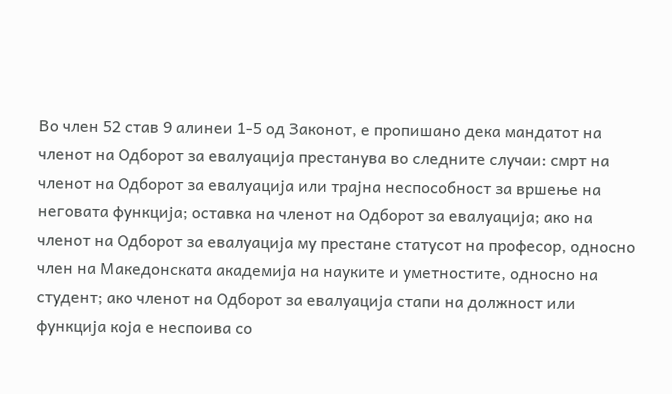Во член 52 став 9 алинеи 1-5 од Законот, е пропишано дека мандатот на членот на Одборот за евалуација престанува во следните случаи: смрт на членот на Одборот за евалуација или трајна неспособност за вршење на неговата функција; оставка на членот на Одборот за евалуација; ако на членот на Одборот за евалуација му престане статусот на професор, односно член на Македонската академија на науките и уметностите, односно на студент; ако членот на Одборот за евалуација стапи на должност или функција која е неспоива со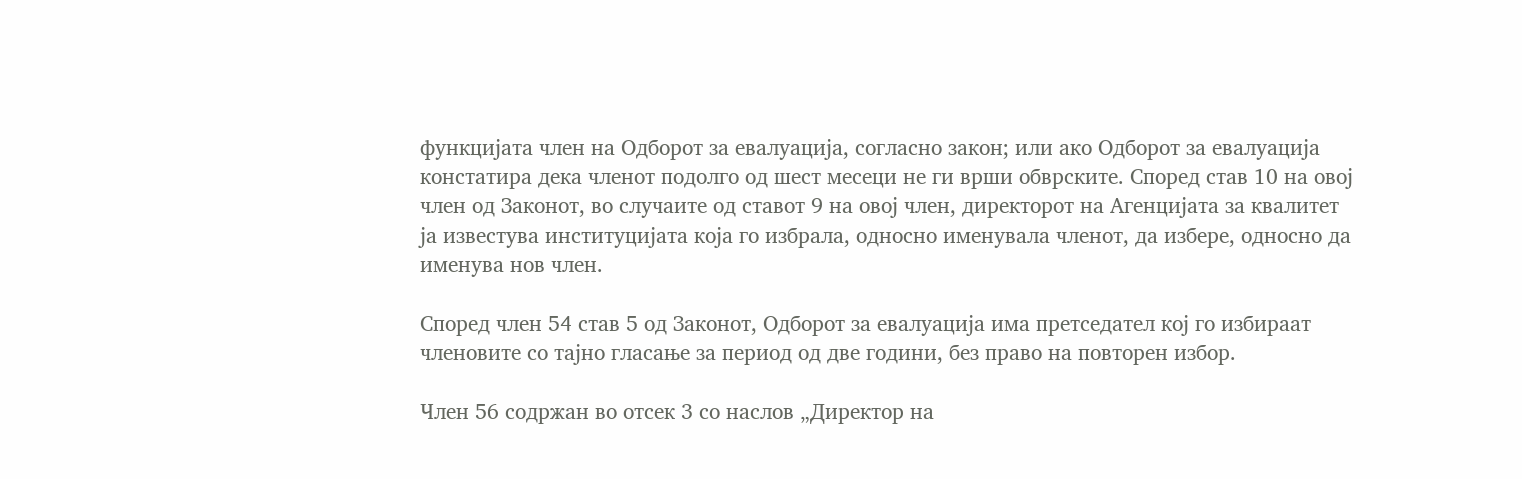функцијата член на Одборот за евалуација, согласно закон; или ако Одборот за евалуација констатира дека членот подолго од шест месеци не ги врши обврските. Според став 10 на овој член од Законот, во случаите од ставот 9 на овој член, директорот на Агенцијата за квалитет ја известува институцијата која го избрала, односно именувала членот, да избере, односно да именува нов член.

Според член 54 став 5 од Законот, Одборот за евалуација има претседател кој го избираат членовите со тајно гласање за период од две години, без право на повторен избор.

Член 56 содржан во отсек 3 со наслов „Директор на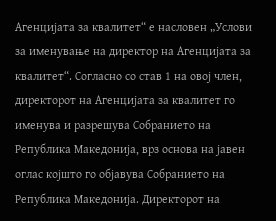Агенцијата за квалитет“ е насловен „Услови за именување на директор на Агенцијата за квалитет“. Согласно со став 1 на овој член, директорот на Агенцијата за квалитет го именува и разрешува Собранието на Република Македонија, врз основа на јавен оглас којшто го објавува Собранието на Република Македонија. Директорот на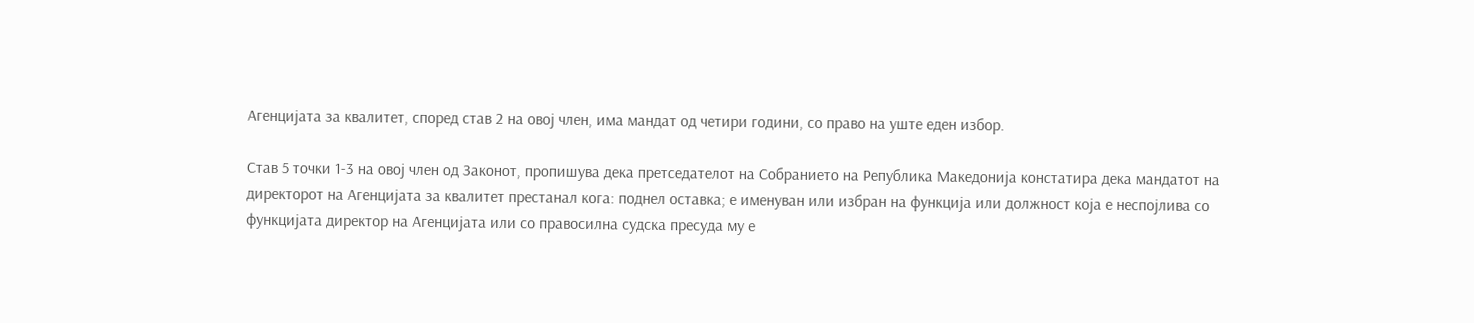Агенцијата за квалитет, според став 2 на овој член, има мандат од четири години, со право на уште еден избор.

Став 5 точки 1-3 на овој член од Законот, пропишува дека претседателот на Собранието на Република Македонија констатира дека мандатот на директорот на Агенцијата за квалитет престанал кога: поднел оставка; е именуван или избран на функција или должност која е неспојлива со функцијата директор на Агенцијата или со правосилна судска пресуда му е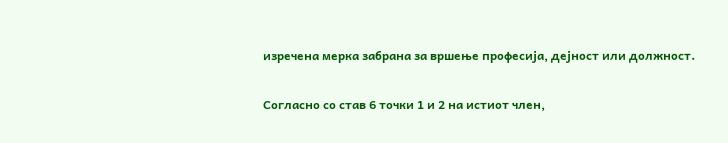изречена мерка забрана за вршење професија, дејност или должност.

Согласно со став 6 точки 1 и 2 на истиот член,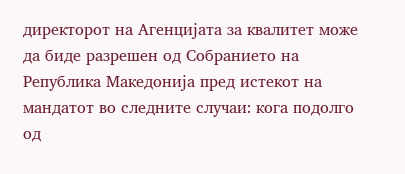директорот на Агенцијата за квалитет може да биде разрешен од Собранието на Република Македонија пред истекот на мандатот во следните случаи: кога подолго од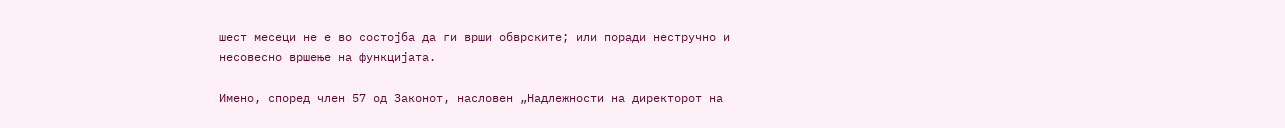шест месеци не е во состојба да ги врши обврските; или поради нестручно и несовесно вршење на функцијата.

Имено, според член 57 од Законот, насловен „Надлежности на директорот на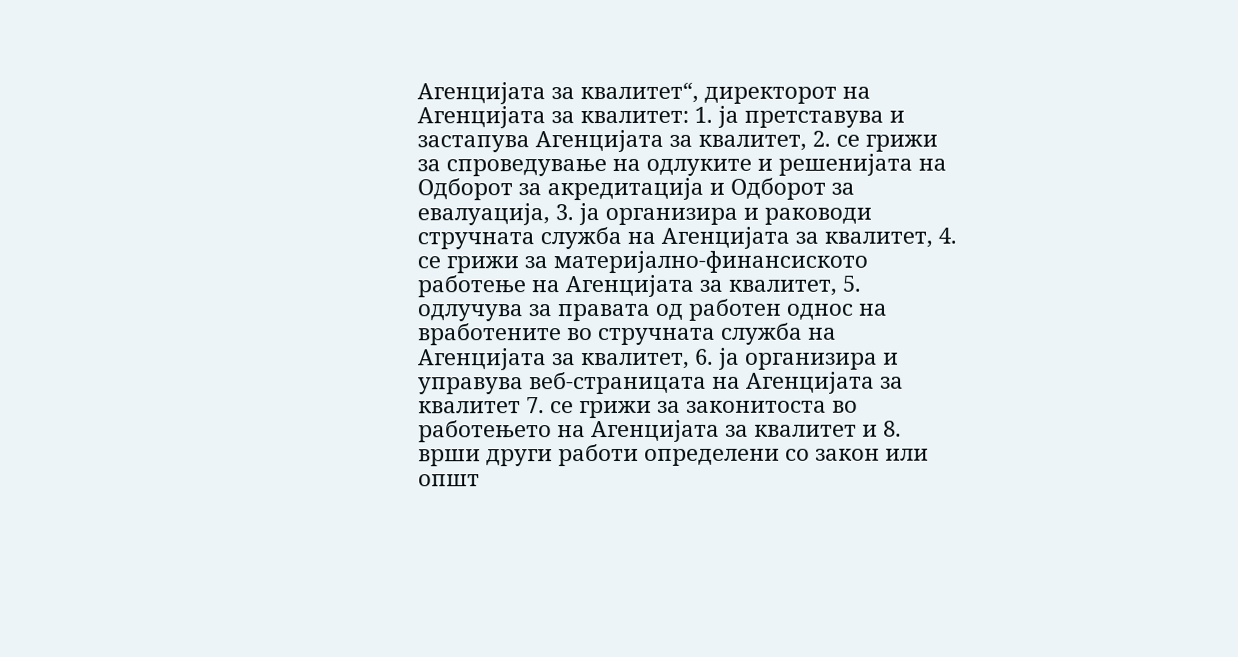Агенцијата за квалитет“, директорот на Агенцијата за квалитет: 1. ја претставува и застапува Агенцијата за квалитет, 2. се грижи за спроведување на одлуките и решенијата на Одборот за акредитација и Одборот за евалуација, 3. ја организира и раководи стручната служба на Агенцијата за квалитет, 4. се грижи за материјално-финансиското работење на Агенцијата за квалитет, 5. одлучува за правата од работен однос на вработените во стручната служба на Агенцијата за квалитет, 6. ја организира и управува веб-страницата на Агенцијата за квалитет 7. се грижи за законитоста во работењето на Агенцијата за квалитет и 8. врши други работи определени со закон или општ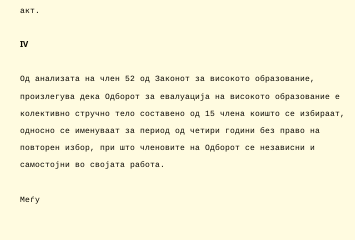акт.

IV

Од анализата на член 52 од Законот за високото образование, произлегува дека Одборот за евалуација на високото образование е колективно стручно тело составено од 15 члена коишто се избираат, односно се именуваат за период од четири години без право на повторен избор, при што членовите на Одборот се независни и самостојни во својата работа.

Меѓу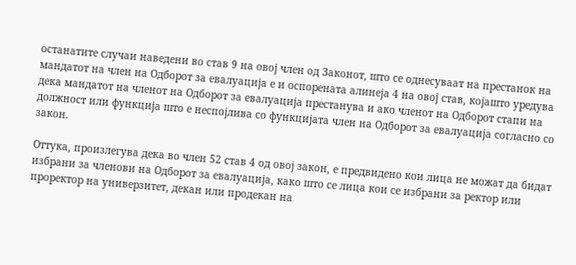останатите случаи наведени во став 9 на овој член од Законот, што се однесуваат на престанок на мандатот на член на Одборот за евалуација е и оспорената алинеја 4 на овој став, којашто уредува дека мандатот на членот на Одборот за евалуација престанува и ако членот на Одборот стапи на должност или функција што е неспојлива со функцијата член на Одборот за евалуација согласно со закон.

Оттука, произлегува дека во член 52 став 4 од овој закон, е предвидено кои лица не можат да бидат избрани за членови на Одборот за евалуација, како што се лица кои се избрани за ректор или проректор на универзитет, декан или продекан на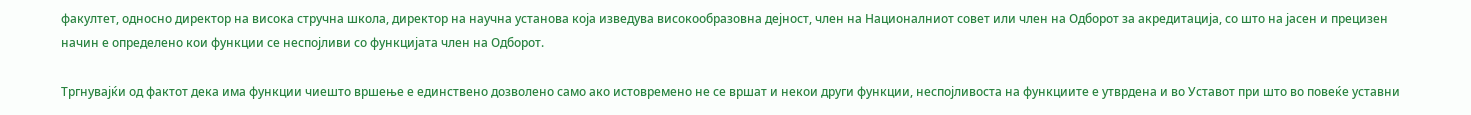факултет, односно директор на висока стручна школа, директор на научна установа која изведува високообразовна дејност, член на Националниот совет или член на Одборот за акредитација, со што на јасен и прецизен начин е определено кои функции се неспојливи со функцијата член на Одборот.

Тргнувајќи од фактот дека има функции чиешто вршење е единствено дозволено само ако истовремено не се вршат и некои други функции, неспојливоста на функциите е утврдена и во Уставот при што во повеќе уставни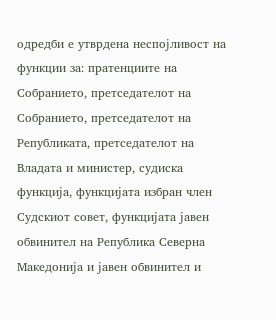одредби е утврдена неспојливост на функции за: пратенциите на Собранието, претседателот на Собранието, претседателот на Републиката, претседателот на Владата и министер, судиска функција, функцијата избран член Судскиот совет, функцијата јавен обвинител на Република Северна Македонија и јавен обвинител и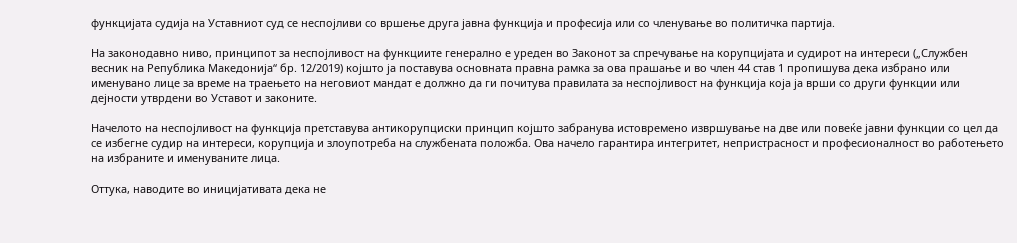функцијата судија на Уставниот суд се неспојливи со вршење друга јавна функција и професија или со членување во политичка партија.

На законодавно ниво, принципот за неспојливост на функциите генерално е уреден во Законот за спречување на корупцијата и судирот на интереси („Службен весник на Република Македонија“ бр. 12/2019) којшто ја поставува основната правна рамка за ова прашање и во член 44 став 1 пропишува дека избрано или именувано лице за време на траењето на неговиот мандат е должно да ги почитува правилата за неспојливост на функција која ја врши со други функции или дејности утврдени во Уставот и законите.

Начелото на неспојливост на функција претставува антикорупциски принцип којшто забранува истовремено извршување на две или повеќе јавни функции со цел да се избегне судир на интереси, корупција и злоупотреба на службената положба. Ова начело гарантира интегритет, непристрасност и професионалност во работењето на избраните и именуваните лица.

Оттука, наводите во иницијативата дека не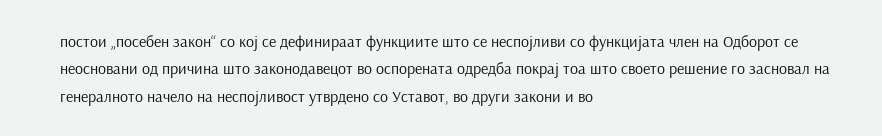постои „посебен закон“ со кој се дефинираат функциите што се неспојливи со функцијата член на Одборот се неосновани од причина што законодавецот во оспорената одредба покрај тоа што своето решение го засновал на генералното начело на неспојливост утврдено со Уставот, во други закони и во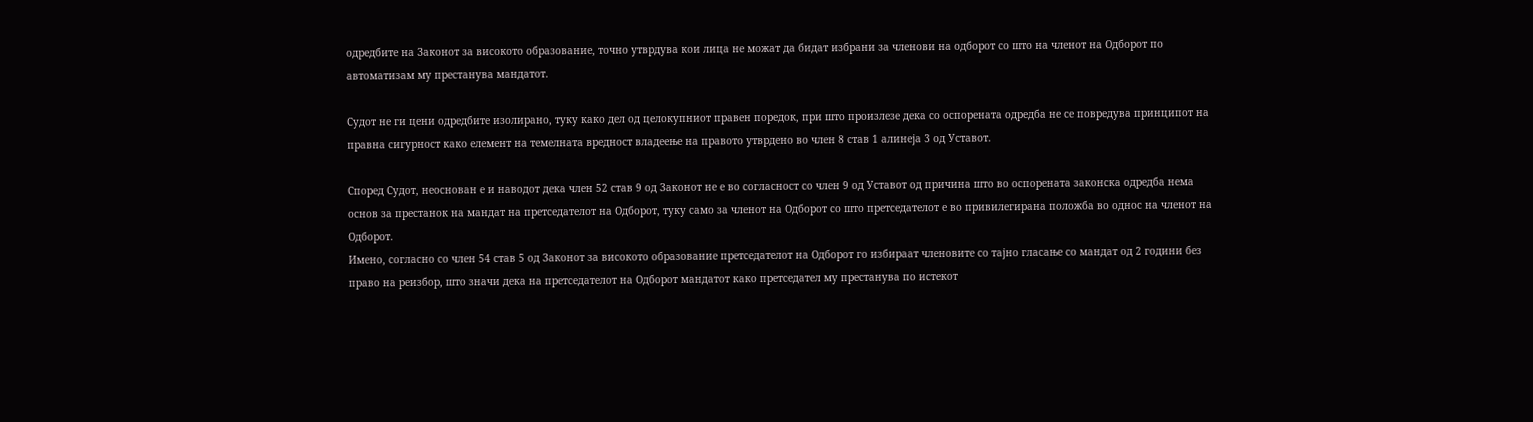одредбите на Законот за високото образование, точно утврдува кои лица не можат да бидат избрани за членови на одборот со што на членот на Одборот по автоматизам му престанува мандатот.

Судот не ги цени одредбите изолирано, туку како дел од целокупниот правен поредок, при што произлезе дека со оспорената одредба не се повредува принципот на правна сигурност како елемент на темелната вредност владеење на правото утврдено во член 8 став 1 алинеја 3 од Уставот.

Според Судот, неоснован е и наводот дека член 52 став 9 од Законот не е во согласност со член 9 од Уставот од причина што во оспорената законска одредба нема основ за престанок на мандат на претседателот на Одборот, туку само за членот на Одборот со што претседателот е во привилегирана положба во однос на членот на Одборот.
Имено, согласно со член 54 став 5 од Законот за високото образование претседателот на Одборот го избираат членовите со тајно гласање со мандат од 2 години без право на реизбор, што значи дека на претседателот на Одборот мандатот како претседател му престанува по истекот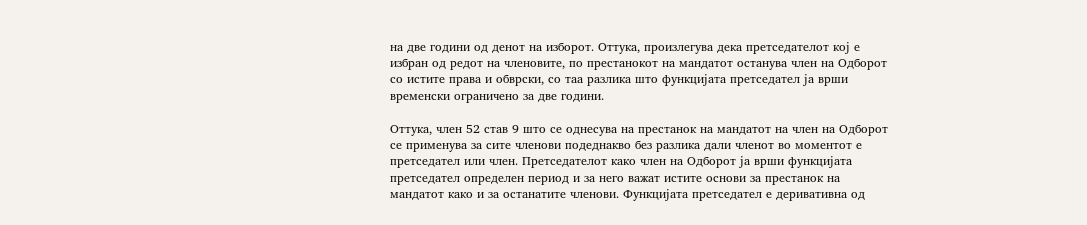на две години од денот на изборот. Оттука, произлегува дека претседателот кој е избран од редот на членовите, по престанокот на мандатот останува член на Одборот со истите права и обврски, со таа разлика што функцијата претседател ја врши временски ограничено за две години.

Оттука, член 52 став 9 што се однесува на престанок на мандатот на член на Одборот се применува за сите членови подеднакво без разлика дали членот во моментот е претседател или член. Претседателот како член на Одборот ја врши функцијата претседател определен период и за него важат истите основи за престанок на мандатот како и за останатите членови. Функцијата претседател е деривативна од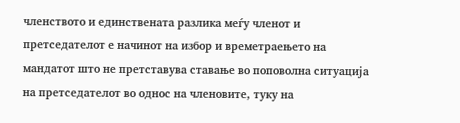членството и единствената разлика меѓу членот и претседателот е начинот на избор и времетраењето на мандатот што не претставува ставање во поповолна ситуација на претседателот во однос на членовите, туку на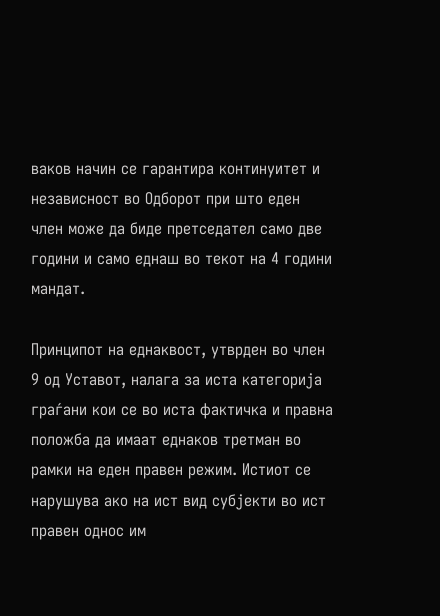ваков начин се гарантира континуитет и независност во Одборот при што еден член може да биде претседател само две години и само еднаш во текот на 4 години мандат.

Принципот на еднаквост, утврден во член 9 од Уставот, налага за иста категорија граѓани кои се во иста фактичка и правна положба да имаат еднаков третман во рамки на еден правен режим. Истиот се нарушува ако на ист вид субјекти во ист правен однос им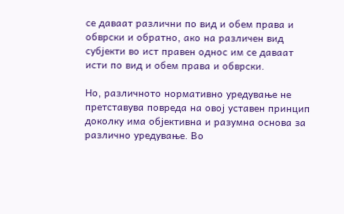се даваат различни по вид и обем права и обврски и обратно, ако на различен вид субјекти во ист правен однос им се даваат исти по вид и обем права и обврски.

Но, различното нормативно уредување не претставува повреда на овој уставен принцип доколку има објективна и разумна основа за различно уредување. Во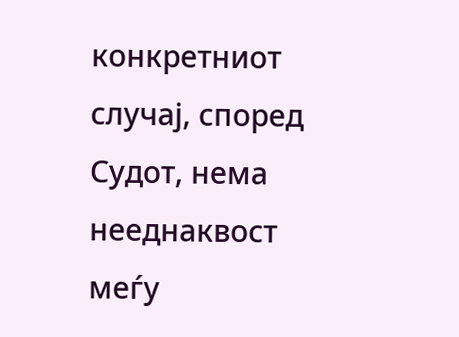конкретниот случај, според Судот, нема нееднаквост меѓу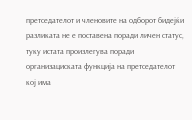претседателот и членовите на одборот бидејќи разликата не е поставена поради личен статус, туку истата произлегува поради организациската функција на претседателот кој има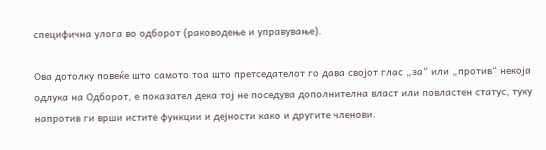специфична улога во одборот (раководење и управување).

Ова дотолку повеќе што самото тоа што претседателот го дава својот глас „за“ или „против“ некоја одлука на Одборот, е показател дека тој не поседува дополнителна власт или повластен статус, туку напротив ги врши истите функции и дејности како и другите членови.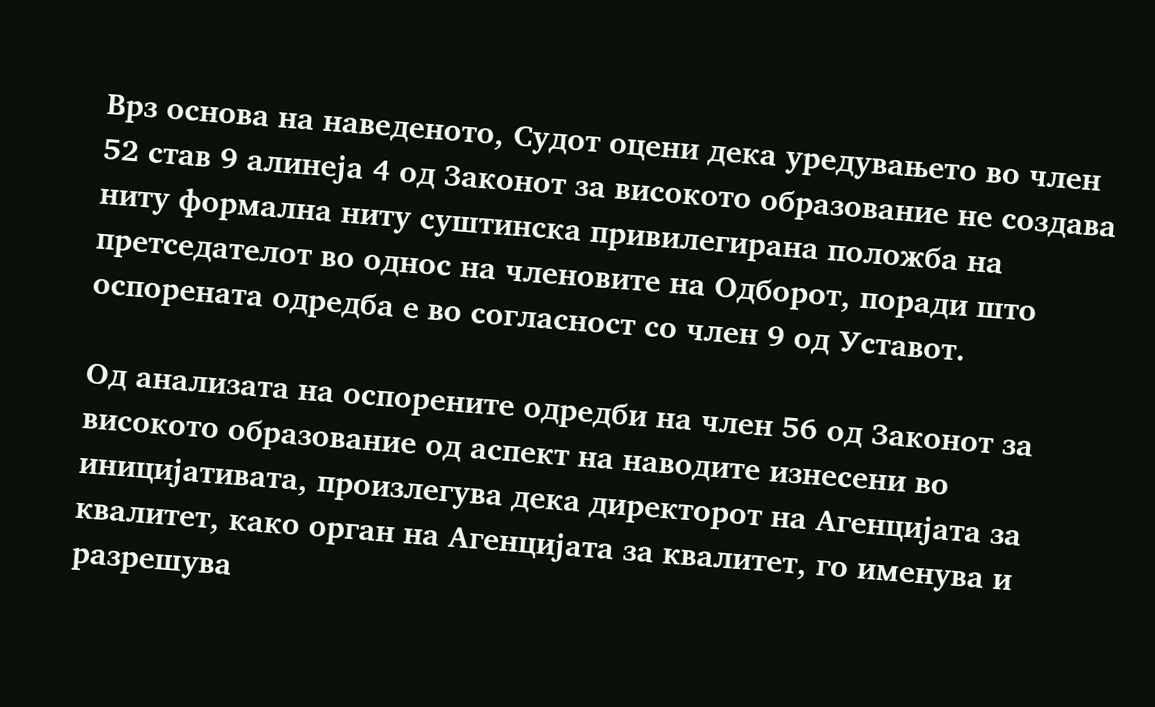Врз основа на наведеното, Судот оцени дека уредувањето во член 52 став 9 алинеја 4 од Законот за високото образование не создава ниту формална ниту суштинска привилегирана положба на претседателот во однос на членовите на Одборот, поради што оспорената одредба е во согласност со член 9 од Уставот.

Од анализата на оспорените одредби на член 56 од Законот за високото образование од аспект на наводите изнесени во иницијативата, произлегува дека директорот на Агенцијата за квалитет, како орган на Агенцијата за квалитет, го именува и разрешува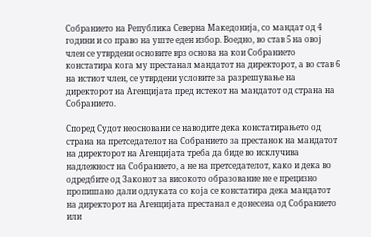Собранието на Република Северна Македонија, со мандат од 4 години и со право на уште еден избор. Воедно, во став 5 на овој член се утврдени основите врз основа на кои Собранието констатира кога му престанал мандатот на директорот, а во став 6 на истиот член, се утврдени условите за разрешување на директорот на Агенцијата пред истекот на мандатот од страна на Собранието.

Според Судот неосновани се наводите дека констатирањето од страна на претседателот на Собранието за престанок на мандатот на директорот на Агенцијата треба да биде во исклучива надлежност на Собранието, а не на претседателот, како и дека во одредбите од Законот за високото образование не е прецизно пропишано дали одлуката со која се констатира дека мандатот на директорот на Агенцијата престанал е донесена од Собранието или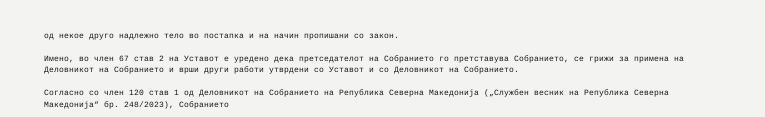од некое друго надлежно тело во постапка и на начин пропишани со закон.

Имено, во член 67 став 2 на Уставот е уредено дека претседателот на Собранието го претставува Собранието, се грижи за примена на Деловникот на Собранието и врши други работи утврдени со Уставот и со Деловникот на Собранието.

Согласно со член 120 став 1 од Деловникот на Собранието на Република Северна Македонија („Службен весник на Република Северна Македонија“ бр. 248/2023), Собранието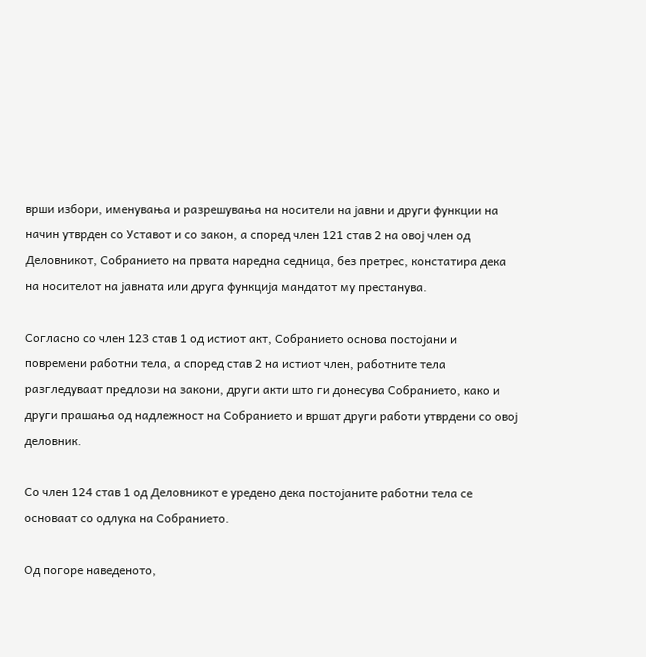врши избори, именувања и разрешувања на носители на јавни и други функции на начин утврден со Уставот и со закон, а според член 121 став 2 на овој член од Деловникот, Собранието на првата наредна седница, без претрес, констатира дека на носителот на јавната или друга функција мандатот му престанува.

Согласно со член 123 став 1 од истиот акт, Собранието основа постојани и повремени работни тела, а според став 2 на истиот член, работните тела разгледуваат предлози на закони, други акти што ги донесува Собранието, како и други прашања од надлежност на Собранието и вршат други работи утврдени со овој деловник.

Со член 124 став 1 од Деловникот е уредено дека постојаните работни тела се основаат со одлука на Собранието.

Од погоре наведеното,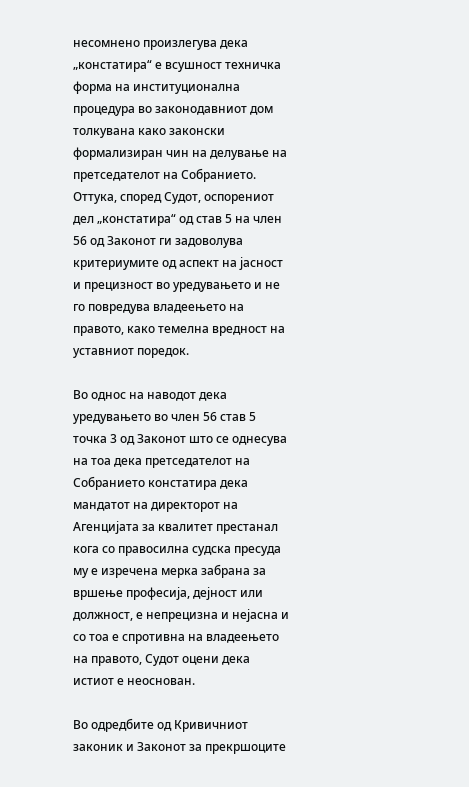несомнено произлегува дека „констатира“ е всушност техничка форма на институционална процедура во законодавниот дом толкувана како законски формализиран чин на делување на претседателот на Собранието. Оттука, според Судот, оспорениот дел „констатира“ од став 5 на член 56 од Законот ги задоволува критериумите од аспект на јасност и прецизност во уредувањето и не го повредува владеењето на правото, како темелна вредност на уставниот поредок.

Во однос на наводот дека уредувањето во член 56 став 5 точка 3 од Законот што се однесува на тоа дека претседателот на Собранието констатира дека мандатот на директорот на Агенцијата за квалитет престанал кога со правосилна судска пресуда му е изречена мерка забрана за вршење професија, дејност или должност, е непрецизна и нејасна и со тоа е спротивна на владеењето на правото, Судот оцени дека истиот е неоснован.

Во одредбите од Кривичниот законик и Законот за прекршоците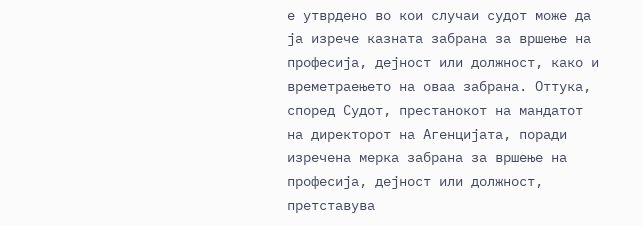е утврдено во кои случаи судот може да ја изрече казната забрана за вршење на професија, дејност или должност, како и времетраењето на оваа забрана. Оттука, според Судот, престанокот на мандатот на директорот на Агенцијата, поради изречена мерка забрана за вршење на професија, дејност или должност, претставува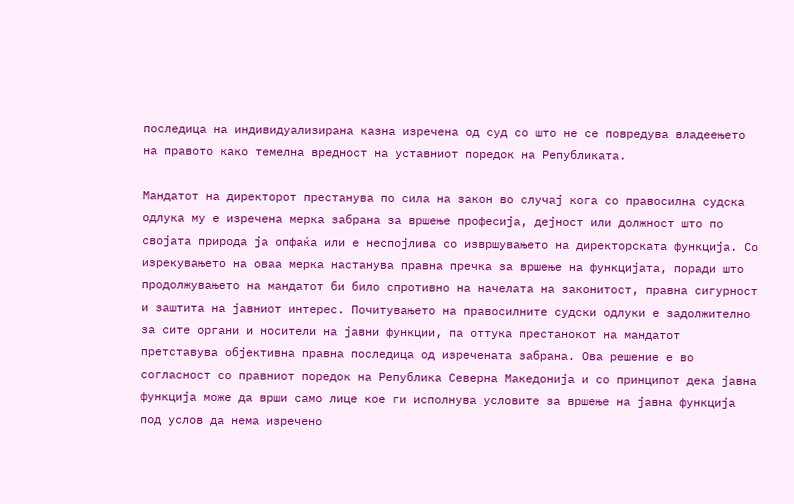последица на индивидуализирана казна изречена од суд со што не се повредува владеењето на правото како темелна вредност на уставниот поредок на Републиката.

Мандатот на директорот престанува по сила на закон во случај кога со правосилна судска одлука му е изречена мерка забрана за вршење професија, дејност или должност што по својата природа ја опфаќа или е неспојлива со извршувањето на директорската функција. Со изрекувањето на оваа мерка настанува правна пречка за вршење на функцијата, поради што продолжувањето на мандатот би било спротивно на начелата на законитост, правна сигурност и заштита на јавниот интерес. Почитувањето на правосилните судски одлуки е задолжително за сите органи и носители на јавни функции, па оттука престанокот на мандатот претставува објективна правна последица од изречената забрана. Ова решение е во согласност со правниот поредок на Република Северна Македонија и со принципот дека јавна функција може да врши само лице кое ги исполнува условите за вршење на јавна функција под услов да нема изречено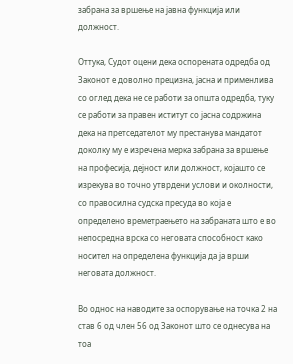забрана за вршење на јавна функција или должност.

Оттука, Судот оцени дека оспорената одредба од Законот е доволно прецизна, јасна и применлива со оглед дека не се работи за општа одредба, туку се работи за правен иститут со јасна содржина дека на претседателот му престанува мандатот доколку му е изречена мерка забрана за вршење на професија, дејност или должност, којашто се изрекува во точно утврдени услови и околности, со правосилна судска пресуда во која е определено времетраењето на забраната што е во непосредна врска со неговата способност како носител на определена функција да ја врши неговата должност.

Во однос на наводите за оспорување на точка 2 на став 6 од член 56 од Законот што се однесува на тоа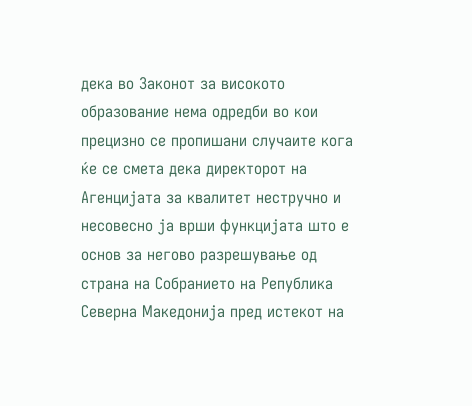дека во Законот за високото образование нема одредби во кои прецизно се пропишани случаите кога ќе се смета дека директорот на Агенцијата за квалитет нестручно и несовесно ја врши функцијата што е основ за негово разрешување од страна на Собранието на Република Северна Македонија пред истекот на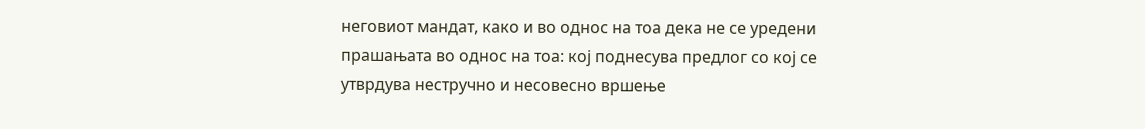неговиот мандат, како и во однос на тоа дека не се уредени прашањата во однос на тоа: кој поднесува предлог со кој се утврдува нестручно и несовесно вршење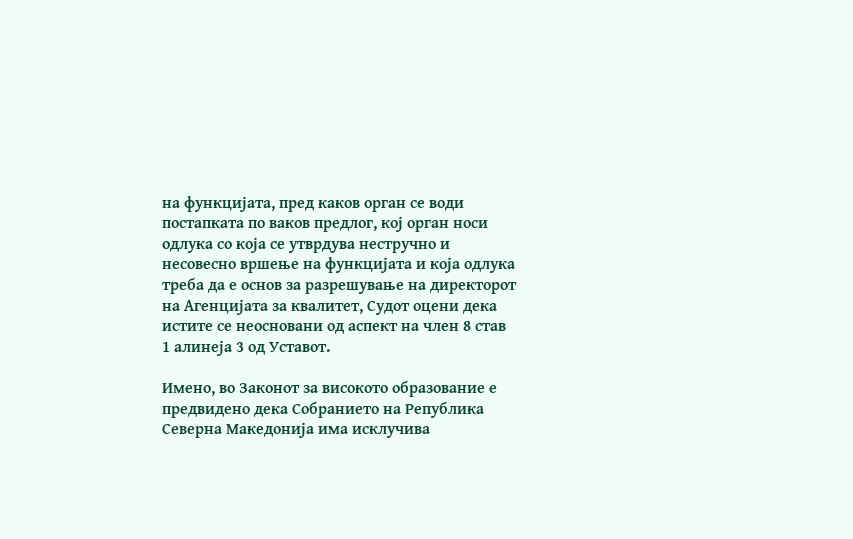на функцијата, пред каков орган се води постапката по ваков предлог, кој орган носи одлука со која се утврдува нестручно и несовесно вршење на функцијата и која одлука треба да е основ за разрешување на директорот на Агенцијата за квалитет, Судот оцени дека истите се неосновани од аспект на член 8 став 1 алинеја 3 од Уставот.

Имено, во Законот за високото образование е предвидено дека Собранието на Република Северна Македонија има исклучива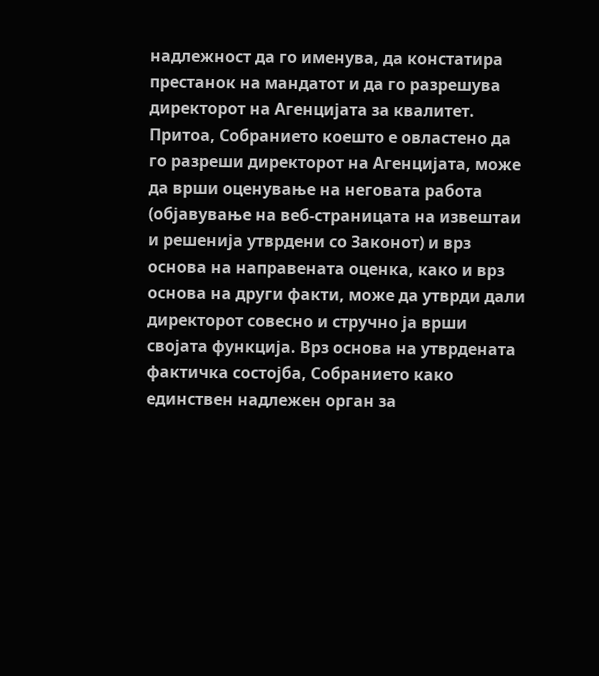надлежност да го именува, да констатира престанок на мандатот и да го разрешува директорот на Агенцијата за квалитет. Притоа, Собранието коешто е овластено да го разреши директорот на Агенцијата, може да врши оценување на неговата работа (објавување на веб-страницата на извештаи и решенија утврдени со Законот) и врз основа на направената оценка, како и врз основа на други факти, може да утврди дали директорот совесно и стручно ја врши својата функција. Врз основа на утврдената фактичка состојба, Собранието како единствен надлежен орган за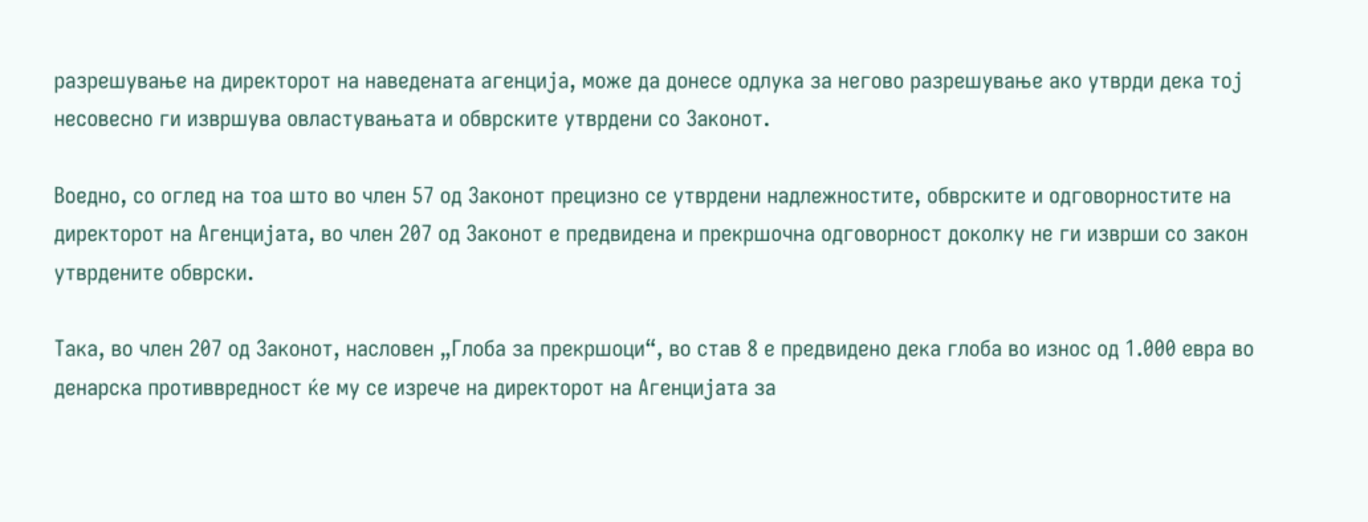разрешување на директорот на наведената агенција, може да донесе одлука за негово разрешување ако утврди дека тој несовесно ги извршува овластувањата и обврските утврдени со Законот.

Воедно, со оглед на тоа што во член 57 од Законот прецизно се утврдени надлежностите, обврските и одговорностите на директорот на Агенцијата, во член 207 од Законот е предвидена и прекршочна одговорност доколку не ги изврши со закон утврдените обврски.

Така, во член 207 од Законот, насловен „Глоба за прекршоци“, во став 8 е предвидено дека глоба во износ од 1.000 евра во денарска противвредност ќе му се изрече на директорот на Агенцијата за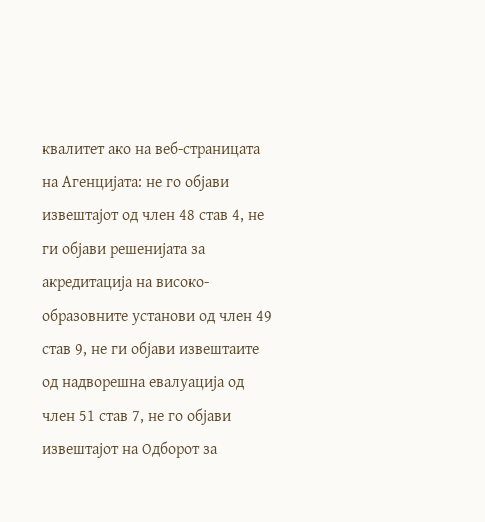квалитет ако на веб-страницата на Агенцијата: не го објави извештајот од член 48 став 4, не ги објави решенијата за акредитација на високо-образовните установи од член 49 став 9, не ги објави извештаите од надворешна евалуација од член 51 став 7, не го објави извештајот на Одборот за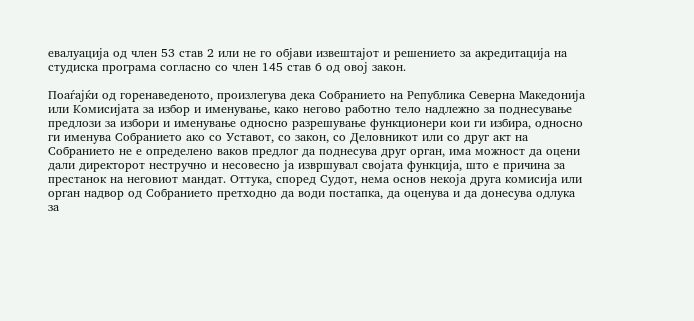евалуација од член 53 став 2 или не го објави извештајот и решението за акредитација на студиска програма согласно со член 145 став 6 од овој закон.

Поаѓајќи од горенаведеното, произлегува дека Собранието на Република Северна Македонија или Комисијата за избор и именување, како негово работно тело надлежно за поднесување предлози за избори и именување односно разрешување функционери кои ги избира, односно ги именува Собранието ако со Уставот, со закон, со Деловникот или со друг акт на Собранието не е определено ваков предлог да поднесува друг орган, има можност да оцени дали директорот нестручно и несовесно ја извршувал својата функција, што е причина за престанок на неговиот мандат. Оттука, според Судот, нема основ некоја друга комисија или орган надвор од Собранието претходно да води постапка, да оценува и да донесува одлука за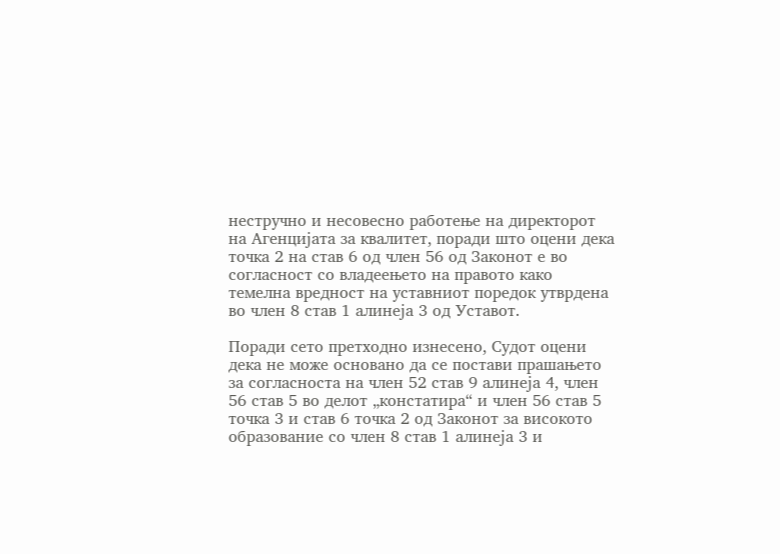нестручно и несовесно работење на директорот на Агенцијата за квалитет, поради што оцени дека точка 2 на став 6 од член 56 од Законот е во согласност со владеењето на правото како темелна вредност на уставниот поредок утврдена во член 8 став 1 алинеја 3 од Уставот.

Поради сето претходно изнесено, Судот оцени дека не може основано да се постави прашањето за согласноста на член 52 став 9 алинеја 4, член 56 став 5 во делот „констатира“ и член 56 став 5 точка 3 и став 6 точка 2 од Законот за високото образование со член 8 став 1 алинеја 3 и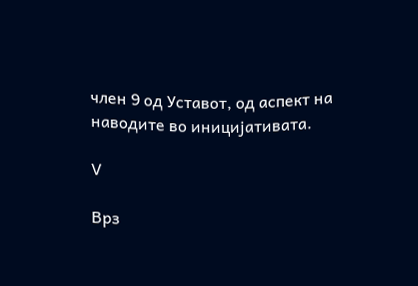член 9 од Уставот, од аспект на наводите во иницијативата.

V

Врз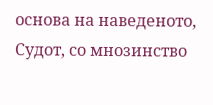основа на наведеното, Судот, со мнозинство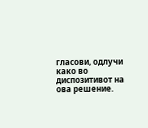гласови, одлучи како во диспозитивот на ова решение.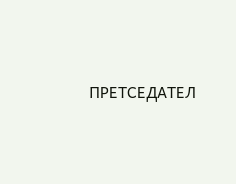ПРЕТСЕДАТЕЛ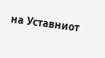на Уставниот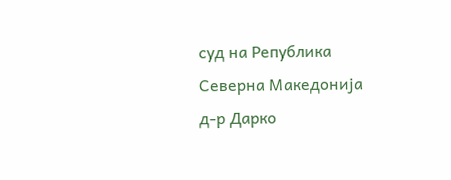суд на Република Северна Македонија
д-р Дарко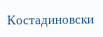Костадиновски